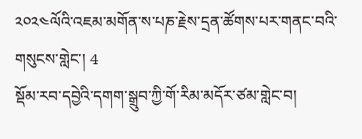༢༠༢༤ལོའི་འཇམ་མགོན་ས་པཎ་རྗེས་དྲན་ཚོགས་པར་གནང་བའི་གསུངས་གླེང་། 4
སྡོམ་རབ་དབྱེའི་དགག་སྒྲུབ་ཀྱི་གོ་རིམ་མདོར་ཙམ་གླེང་བ།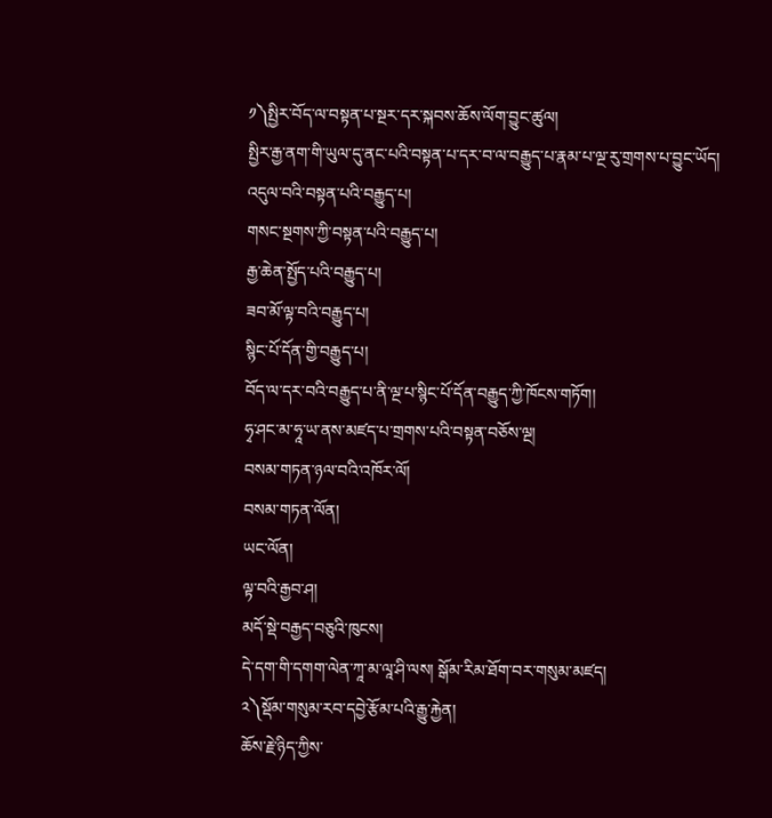༡༽སྤྱིར་བོད་ལ་བསྟན་པ་སྔར་དར་སྐབས་ཆོས་ལོག་བྱུང་ཚུལ།
སྤྱིར་རྒྱ་ནག་གི་ཡུལ་དུ་ནང་པའི་བསྟན་པ་དར་བ་ལ་བརྒྱུད་པ་རྣམ་པ་ལྔ་རུ་གྲགས་པ་བྱུང་ཡོད།
འདུལ་བའི་བསྟན་པའི་བརྒྱུད་པ།
གསང་སྔགས་ཀྱི་བསྟན་པའི་བརྒྱུད་པ།
རྒྱ་ཆེན་སྤྱོད་པའི་བརྒྱུད་པ།
ཟབ་མོ་ལྟ་བའི་བརྒྱུད་པ།
སྙིང་པོ་དོན་གྱི་བརྒྱུད་པ།
བོད་ལ་དར་བའི་བརྒྱུད་པ་ནི་ལྔ་པ་སྙིང་པོ་དོན་བརྒྱུད་ཀྱི་ཁོངས་གཏོག།
ཧྭ་ཤང་མ་ཧཱ་ཡ་ནས་མཛད་པ་གྲགས་པའི་བསྟན་བཅོས་ལྔ།
བསམ་གཏན་ཉལ་བའི་འཁོར་ལོ།
བསམ་གཏན་ལོན།
ཡང་ལོན།
ལྟ་བའི་རྒྱབ་ཤ།
མདོ་སྡེ་བརྒྱད་བཅུའི་ཁུངས།
དེ་དག་གི་དགག་ལེན་ཀཱ་མ་ལཱ་ཤི་ལས། སྒོམ་རིམ་ཐོག་བར་གསུམ་མཛད།
༢༽སྡོམ་གསུམ་རབ་དབྱེ་རྩོམ་པའི་རྒྱུ་རྐྱེན།
ཆོས་རྗེ་ཉིད་ཀྱིས་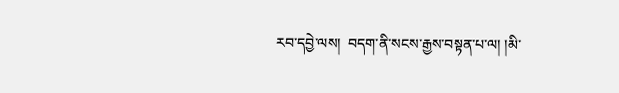རབ་དབྱེ་ལས།  བདག་ནི་སངས་རྒྱས་བསྟན་པ་ལ། །མི་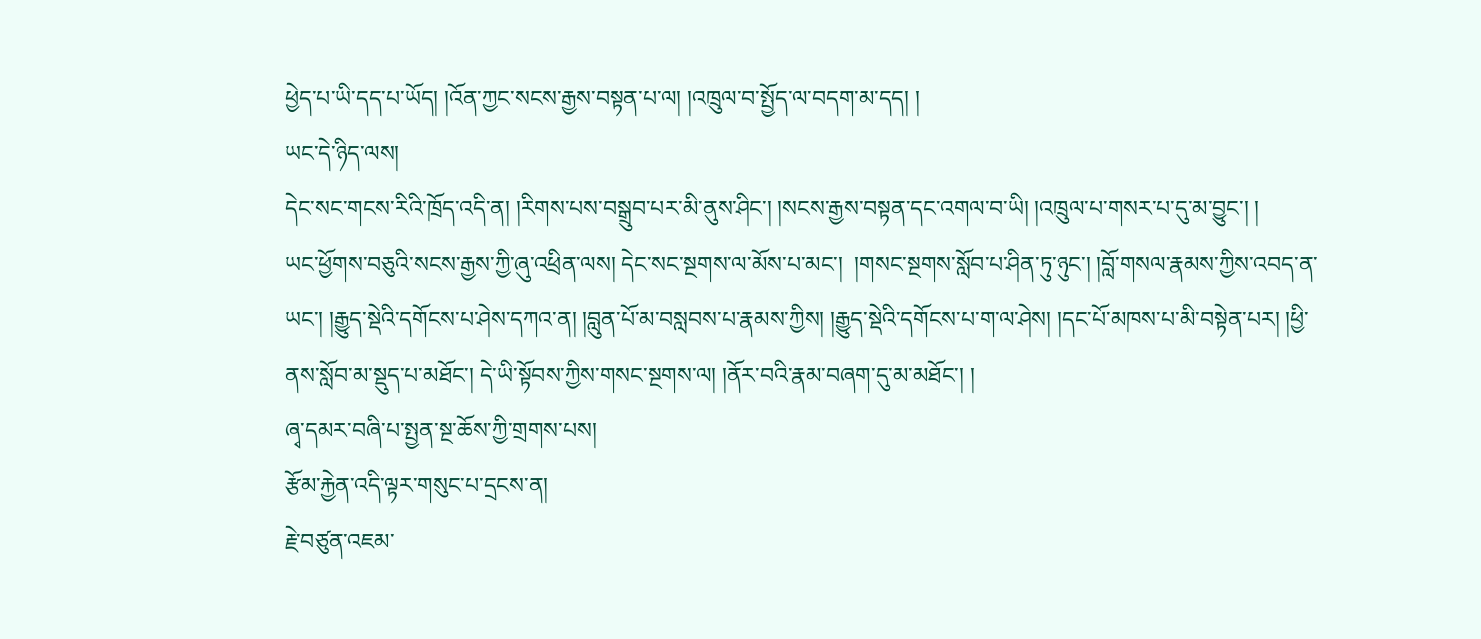ཕྱེད་པ་ཡི་དད་པ་ཡོད། །འོན་ཀྱང་སངས་རྒྱས་བསྟན་པ་ལ། །འཁྲུལ་བ་སྤྱོད་ལ་བདག་མ་དད། །
ཡང་དེ་ཉིད་ལས།
དེང་སང་གངས་རིའི་ཁྲོད་འདི་ན། །རིགས་པས་བསྒྲུབ་པར་མི་ནུས་ཤིང་། །སངས་རྒྱས་བསྟན་དང་འགལ་བ་ཡི། །འཁྲུལ་པ་གསར་པ་དུ་མ་བྱུང་། །
ཡང་ཕྱོགས་བཅུའི་སངས་རྒྱས་ཀྱི་ཞུ་འཕྲིན་ལས། དེང་སང་སྔགས་ལ་མོས་པ་མང་།  །གསང་སྔགས་སློབ་པ་ཤིན་ཏུ་ཉུང་། །བློ་གསལ་རྣམས་ཀྱིས་འབད་ན་ཡང་། །རྒྱུད་སྡེའི་དགོངས་པ་ཤེས་དཀའ་ན། །བླུན་པོ་མ་བསླབས་པ་རྣམས་ཀྱིས། །རྒྱུད་སྡེའི་དགོངས་པ་ག་ལ་ཤེས། །དང་པོ་མཁས་པ་མི་བསྟེན་པར། །ཕྱི་ནས་སློབ་མ་སྡུད་པ་མཐོང་། དེ་ཡི་སྟོབས་ཀྱིས་གསང་སྔགས་ལ། །ནོར་བའི་རྣམ་བཞག་དུ་མ་མཐོང་། །
ཞྭ་དམར་བཞི་པ་སྤྱན་སྔ་ཆོས་ཀྱི་གྲགས་པས།
རྩོམ་རྐྱེན་འདི་ལྟར་གསུང་པ་དྲངས་ན།
རྗེ་བཙུན་འཇམ་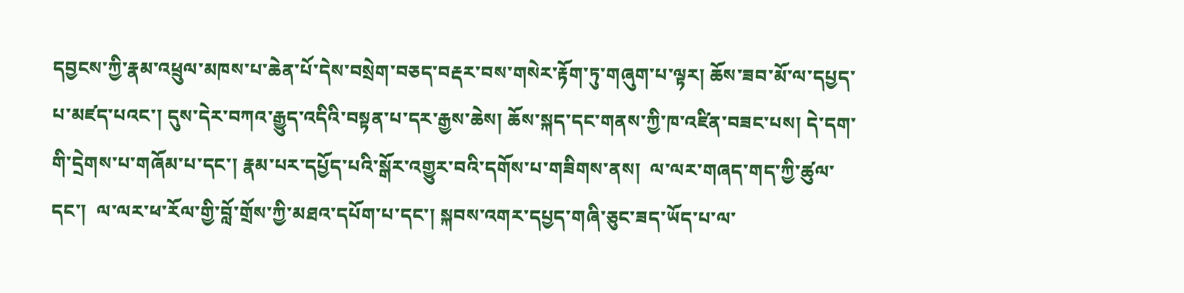དབྱངས་ཀྱི་རྣམ་འཕྲུལ་མཁས་པ་ཆེན་པོ་དེས་བསྲེག་བཅད་བརྡར་བས་གསེར་རྟོག་ཏུ་གཞུག་པ་ལྟར། ཆོས་ཟབ་མོ་ལ་དཔྱད་པ་མཛད་པའང་། དུས་དེར་བཀའ་རྒྱུད་འདིའི་བསྟན་པ་དར་རྒྱས་ཆེས། ཆོས་སྐད་དང་གནས་ཀྱི་ཁ་འཛིན་བཟང་པས། དེ་དག་གི་དྲེགས་པ་གཞོམ་པ་དང་། རྣམ་པར་དཔྱོད་པའི་སྒོར་འགྱུར་བའི་དགོས་པ་གཟིགས་ནས།  ལ་ལར་གཞད་གད་ཀྱི་ཚུལ་དང་།  ལ་ལར་ཕ་རོལ་གྱི་བློ་གྲོས་ཀྱི་མཐའ་དཔོག་པ་དང་། སྐབས་འགར་དཔྱད་གཞི་ཅུང་ཟད་ཡོད་པ་ལ་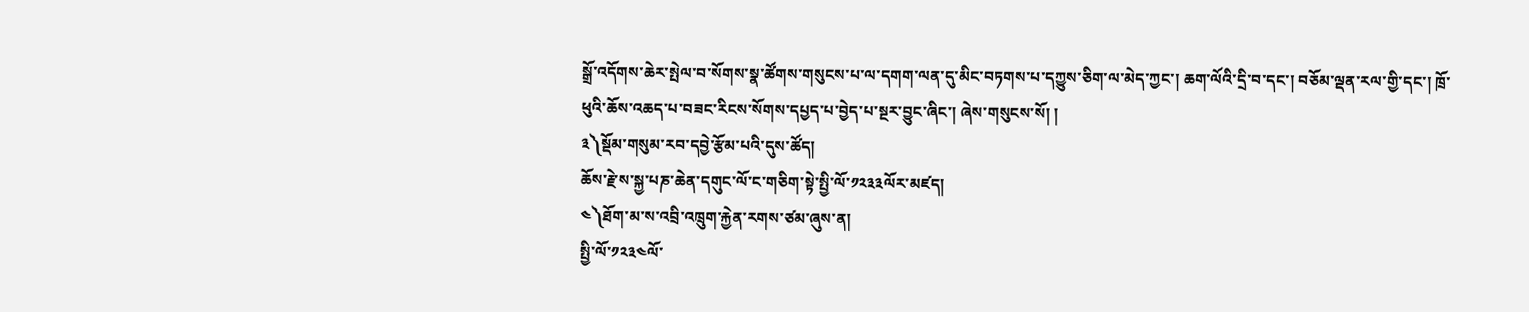སྒྲོ་འདོགས་ཆེར་སྤེལ་བ་སོགས་སྣ་ཚོགས་གསུངས་པ་ལ་དགག་ལན་དུ་མིང་བཏགས་པ་དཀྱུས་ཅིག་ལ་མེད་ཀྱང་། ཆག་ལོའི་དྲི་བ་དང་། བཅོམ་ལྡན་རལ་གྱི་དང་། ཁྲོ་ཕུའི་ཆོས་འཆད་པ་བཟང་རིངས་སོགས་དཔྱད་པ་བྱེད་པ་སྔར་བྱུང་ཞིང་། ཞེས་གསུངས་སོ། །
༣༽སྡོམ་གསུམ་རབ་དབྱེ་རྩོམ་པའི་དུས་ཚོད།
ཆོས་རྗེ་ས་སྐྱ་པཎ་ཆེན་དགུང་ལོ་ང་གཅིག་སྟེ་སྤྱི་ལོ་༡༢༣༣ལོར་མཛད།
༤༽ཐོག་མ་ས་འབྲི་འཁྲུག་རྐྱེན་རགས་ཙམ་ཞུས་ན།
སྤྱི་ལོ་༡༢༣༤ལོ་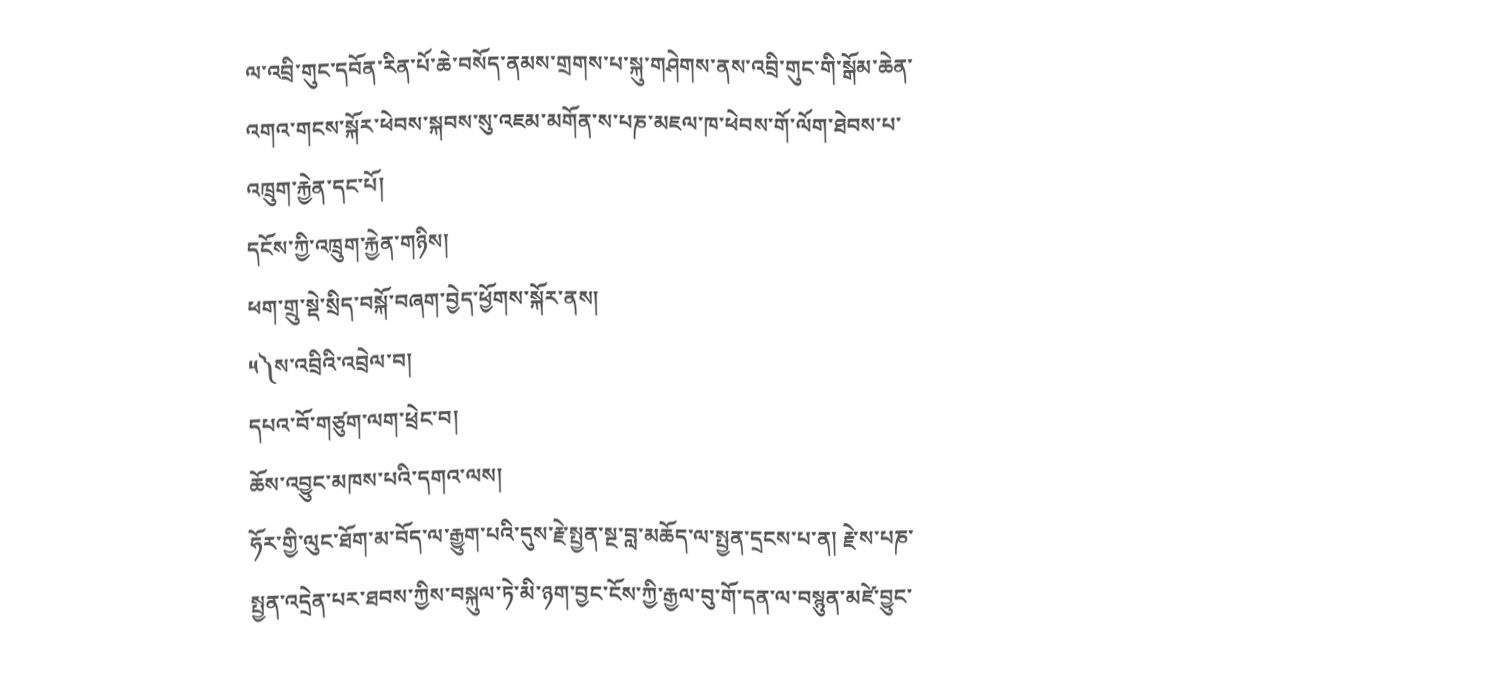ལ་འབྲི་གུང་དབོན་རིན་པོ་ཆེ་བསོད་ནམས་གྲགས་པ་སྐུ་གཤེགས་ནས་འབྲི་གུང་གི་སྒོམ་ཆེན་འགའ་གངས་སྐོར་ཕེབས་སྐབས་སུ་འཇམ་མགོན་ས་པཎ་མཇལ་ཁ་ཕེབས་གོ་ལོག་ཐེབས་པ་འཁྲུག་རྐྱེན་དང་པོ།
དངོས་ཀྱི་འཁྲུག་རྐྱེན་གཉིས།
ཕག་གྲུ་སྡེ་སྲིད་བསྐོ་བཞག་བྱེད་ཕྱོགས་སྐོར་ནས།
༥༽ས་འབྲིའི་འབྲེལ་བ།
དཔའ་བོ་གཙུག་ལག་ཕྲེང་བ།
ཆོས་འབྱུང་མཁས་པའི་དགའ་ལས།
ཧོར་གྱི་ལུང་ཐོག་མ་བོད་ལ་རྒྱུག་པའི་དུས་རྗེ་སྤྱན་སྔ་བླ་མཆོད་ལ་སྤྱན་དྲངས་པ་ན། རྗེ་ས་པཎ་སྤྱན་འདྲེན་པར་ཐབས་ཀྱིས་བསྐུལ་ཏེ་མི་ཉག་བྱང་ངོས་ཀྱི་རྒྱལ་བུ་གོ་དན་ལ་བསྙུན་མཛེ་བྱུང་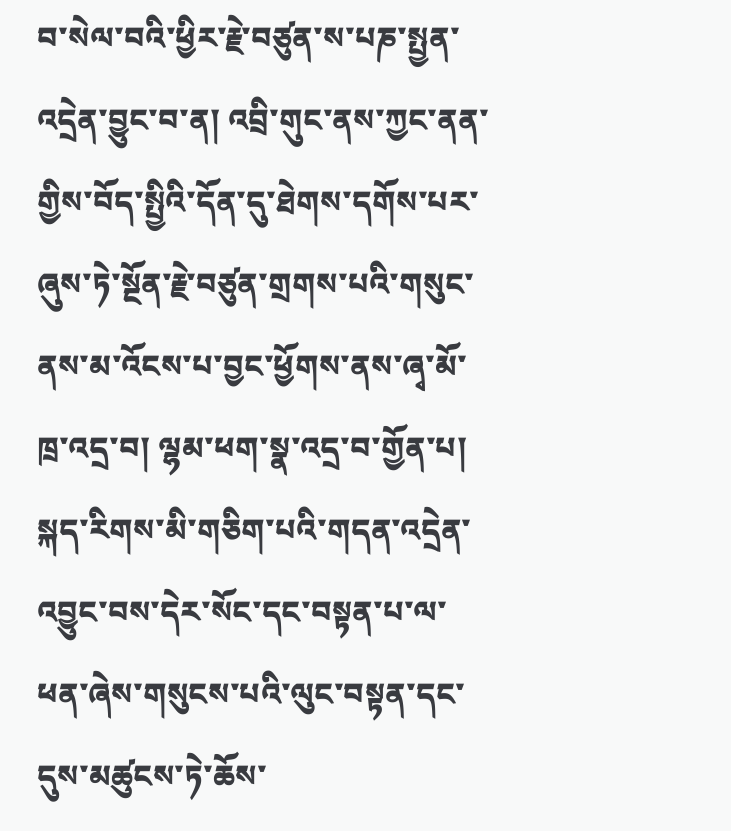བ་སེལ་བའི་ཕྱིར་རྗེ་བཙུན་ས་པཎ་སྤྱན་འདྲེན་བྱུང་བ་ན། འབྲི་གུང་ནས་ཀྱང་ནན་གྱིས་བོད་སྤྱིའི་དོན་དུ་ཐེགས་དགོས་པར་ཞུས་ཏེ་སྔོན་རྗེ་བཙུན་གྲགས་པའི་གསུང་ནས་མ་འོངས་པ་བྱང་ཕྱོགས་ནས་ཞྭ་མོ་ཁྲ་འདྲ་བ། ལྷམ་ཕག་སྣ་འདྲ་བ་གྱོན་པ། སྐད་རིགས་མི་གཅིག་པའི་གདན་འདྲེན་འབྱུང་བས་དེར་སོང་དང་བསྟན་པ་ལ་ཕན་ཞེས་གསུངས་པའི་ལུང་བསྟན་དང་དུས་མཚུངས་ཏེ་ཆོས་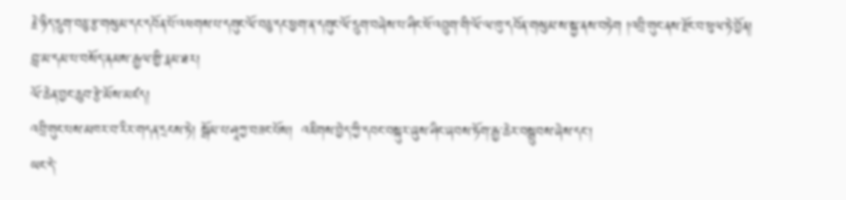རྗེ་ཉིད་དྲུག་བཅུ་རྩ་གསུམ་དང་དབོན་པོ་འཕགས་པ་དགུང་ལོ་བཅུ་དང་ཕྱག་ན་དགུང་ལོ་དྲུག་བཞེས་པ་ཤིང་ཕོ་འབྲུག་གི་ལོ་ལ་ཁུ་དབོན་གསུམ་ས་སྐྱ་ནས་བཏེག །འབྲི་གུང་ནས་རྫོང་བ་ཕུལ་ཏེ་བྱོན།
བླ་མ་དམ་པ་བསོད་ནམས་རྒྱལ་གྱི་རྣམ་ཐར།
ལོ་ཆེན་བྱང་ཆུབ་རྩེ་མོས་མཛད།
འབྲི་གུང་པས་མཁར་བ་རིར་གདན་དྲངས་ཏེ། སྒོམ་པ་ཤཱཀྱ་བཟང་པོས།  འཇིགས་བྱེད་ཀྱི་དབང་བསྐུར་ཞུས་ཤིང་ཞབས་ཏོག་རྒྱ་ཆེར་བསྒྲུབས་ཞེས་དང་།
ཡང་དེ་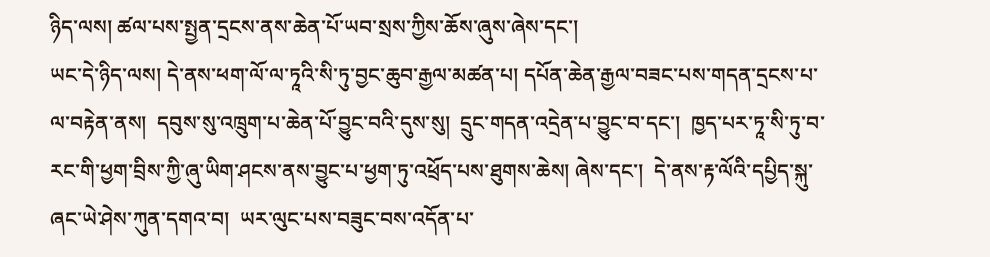ཉིད་ལས། ཚལ་པས་སྤྱན་དྲངས་ནས་ཆེན་པོ་ཡབ་སྲས་ཀྱིས་ཆོས་ཞུས་ཞེས་དང་།
ཡང་དེ་ཉིད་ལས། དེ་ནས་ཕག་ལོ་ལ་ཏཱའི་སི་ཏུ་བྱང་ཆུབ་རྒྱལ་མཚན་པ། དཔོན་ཆེན་རྒྱལ་བཟང་པས་གདན་དྲངས་པ་ལ་བརྟེན་ནས།  དབུས་སུ་འཁྲུག་པ་ཆེན་པོ་བྱུང་བའི་དུས་སུ།  དྲུང་གདན་འདྲེན་པ་བྱུང་བ་དང་།  ཁྱད་པར་ཏཱ་སི་ཏུ་བ་རང་གི་ཕྱག་བྲིས་ཀྱི་ཞུ་ཡིག་ཤངས་ནས་བྱུང་པ་ཕྱག་ཏུ་འཕྲོད་པས་ཐུགས་ཆེས། ཞེས་དང་།  དེ་ནས་རྟ་ལོའི་དཔྱིད་སྐུ་ཞང་ཡེ་ཤེས་ཀུན་དགའ་བ།  ཡར་ལུང་པས་བཟུང་བས་འདོན་པ་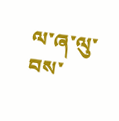ལ་ཞ་ལུ་བས་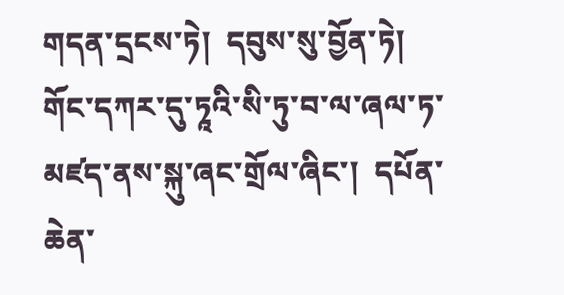གདན་དྲངས་ཏེ།  དབུས་སུ་བྱོན་ཏེ།  གོང་དཀར་དུ་ཏཱའི་སི་ཏུ་བ་ལ་ཞལ་ཏ་མཛད་ནས་སྐུ་ཞང་གྲོལ་ཞིང་།  དཔོན་ཆེན་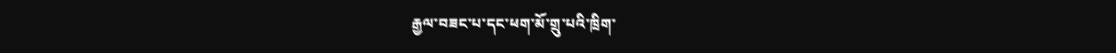རྒྱལ་བཟང་པ་དང་ཕག་མོ་གྲུ་པའི་ཁྲིག་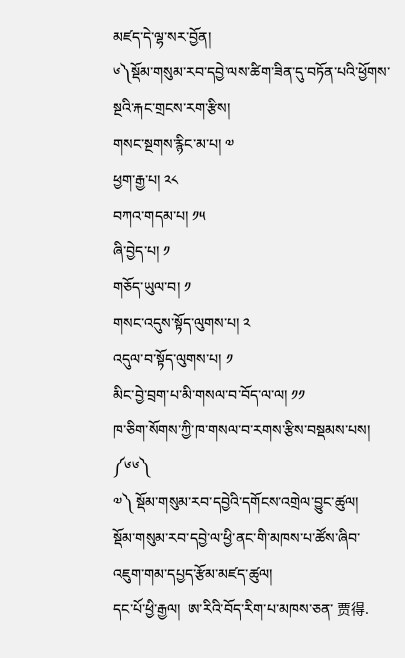མཛད་དེ་ལྷ་སར་བྱོན།
༦༽སྡོམ་གསུམ་རབ་དབྱེ་ལས་ཚིག་ཟིན་དུ་བཏོན་པའི་ཕྱོགས་སྔའི་རྐང་གྲངས་རག་རྩིས།
གསང་སྔགས་རྙིང་མ་པ། ༧
ཕྱག་རྒྱ་པ། ༢༨
བཀའ་གདམ་པ། ༡༥
ཞི་བྱེད་པ། ༡
གཅོད་ཡུལ་བ། ༡
གསང་འདུས་སྟོད་ལུགས་པ། ༢
འདུལ་བ་སྟོད་ལུགས་པ། ༡
མིང་བྱེ་བྲག་པ་མི་གསལ་བ་བོད་ལ་ལ། ༡༡
ཁ་ཅིག་སོགས་ཀྱི་ཁ་གསལ་བ་རགས་རྩིས་བསྡམས་པས། ༼༦༦༽
༧༽ སྡོམ་གསུམ་རབ་དབྱེའི་དགོངས་འགྲེལ་བྱུང་ཚུལ།
སྡོམ་གསུམ་རབ་དབྱེ་ལ་ཕྱི་ནང་གི་མཁས་པ་ཚོས་ཞིབ་འཇུག་གམ་དཔྱད་རྩོམ་མཛད་ཚུལ།
དང་པོ་ཕྱི་རྒྱལ།  ཨ་རིའི་བོད་རིག་པ་མཁས་ཅན་ 贾得.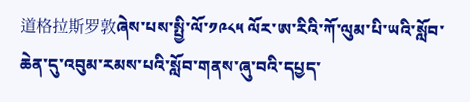道格拉斯罗敦ཞེས་པས་སྤྱི་ལོ་༡༩༨༥ ལོར་ཨ་རིའི་ཀོ་ལུམ་པི་ཡའི་སློབ་ཆེན་དུ་འབུམ་རམས་པའི་སློབ་གནས་ཞུ་བའི་དཔྱད་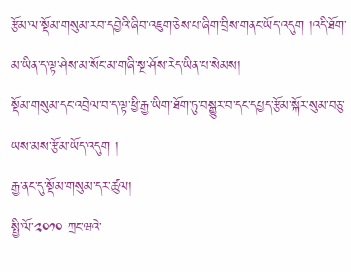རྩོམ་ལ་སྡོམ་གསུམ་རབ་དབྱེའི་ཞིབ་འཇུག་ཅེས་པ་ཞིག་བྲིས་གནང་ཡོད་འདུག །འདི་ཐོག་མ་ཡིན་ད་ལྟ་ཤེས་མ་སོང་མ་གཞི་སྔ་ཤོས་རེད་ཡིན་པ་སེམས།
སྡོམ་གསུམ་དང་འབྲེལ་བ་ད་ལྟ་ཕྱི་རྒྱ་ཡིག་ཐོག་ཏུ་བསྒྱུར་བ་དང་དཔྱད་རྩོམ་སྐོར་སུམ་བཅུ་ཡས་མས་རྩོམ་ཡོད་འདུག །
རྒྱ་ནང་དུ་སྡོམ་གསུམ་དར་ཚུལ།
སྤྱི་ལོ་༢༠༡༠ ཀྲང་ཝའེ་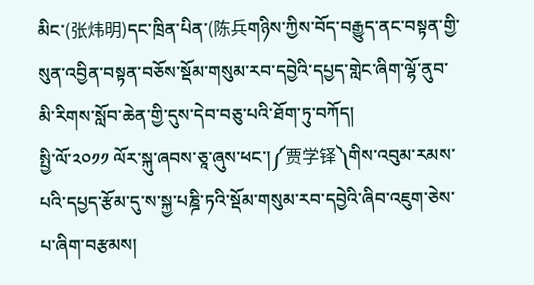མིང་(张炜明)དང་ཁྲིན་པིན་(陈兵གཉིས་ཀྱིས་བོད་བརྒྱུད་ནང་བསྟན་གྱི་སུན་འབྱིན་བསྟན་བཅོས་སྡོམ་གསུམ་རབ་དབྱེའི་དཔྱད་གླེང་ཞིག་ལྷོ་ནུབ་མི་རིགས་སློབ་ཆེན་གྱི་དུས་དེབ་བཅུ་པའི་ཐོག་ཏུ་བཀོད།
སྤྱི་ལོ་༢༠༡༡ ལོར་སྐུ་ཞབས་ཅཱ་ཞུས་ཕང་།༼贾学铎༽གིས་འབུམ་རམས་པའི་དཔྱད་རྩོམ་དུ་ས་སྐྱ་པཎྜི་ཏའི་སྡོམ་གསུམ་རབ་དབྱེའི་ཞིབ་འཇུག་ཅེས་པ་ཞིག་བརྩམས།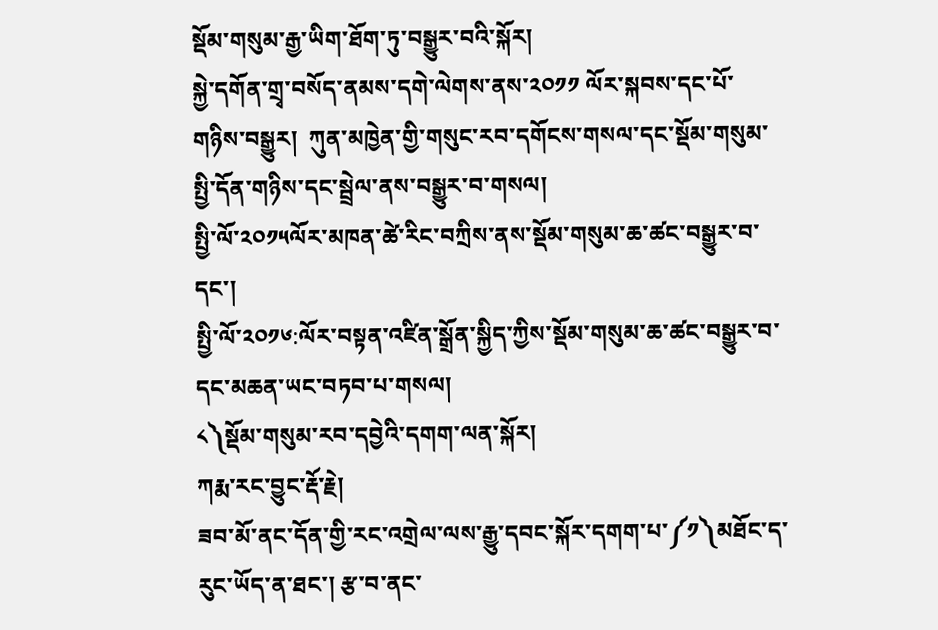སྡོམ་གསུམ་རྒྱ་ཡིག་ཐོག་ཏུ་བསྒྱུར་བའི་སྐོར།
སྐྱེ་དགོན་གྲྭ་བསོད་ནམས་དགེ་ལེགས་ནས་༢༠༡༡ ལོར་སྐབས་དང་པོ་གཉིས་བསྒྱུར།  ཀུན་མཁྱེན་གྱི་གསུང་རབ་དགོངས་གསལ་དང་སྡོམ་གསུམ་སྤྱི་དོན་གཉིས་དང་སྦྲེལ་ནས་བསྒྱུར་བ་གསལ།
སྤྱི་ལོ་༢༠༡༥ལོར་མཁན་ཚེ་རིང་བཀྲིས་ནས་སྡོམ་གསུམ་ཆ་ཚང་བསྒྱུར་བ་དང་།
སྤྱི་ལོ་༢༠༡༦:ལོར་བསྟན་འཛིན་སྒྲོན་སྐྱིད་ཀྱིས་སྡོམ་གསུམ་ཆ་ཚང་བསྒྱུར་བ་དང་མཆན་ཡང་བཏབ་པ་གསལ།
༨༽སྡོམ་གསུམ་རབ་དབྱེའི་དགག་ལན་སྐོར།
ཀརྨ་རང་བྱུང་རྡོ་རྗེ།
ཟབ་མོ་ནང་དོན་གྱི་རང་འགྲེལ་ལས་རྒྱུ་དབང་སྐོར་དགག་པ་༼༡༽མཐོང་ད་རུང་ཡོད་ན་ཐང་། རྩ་བ་ནང་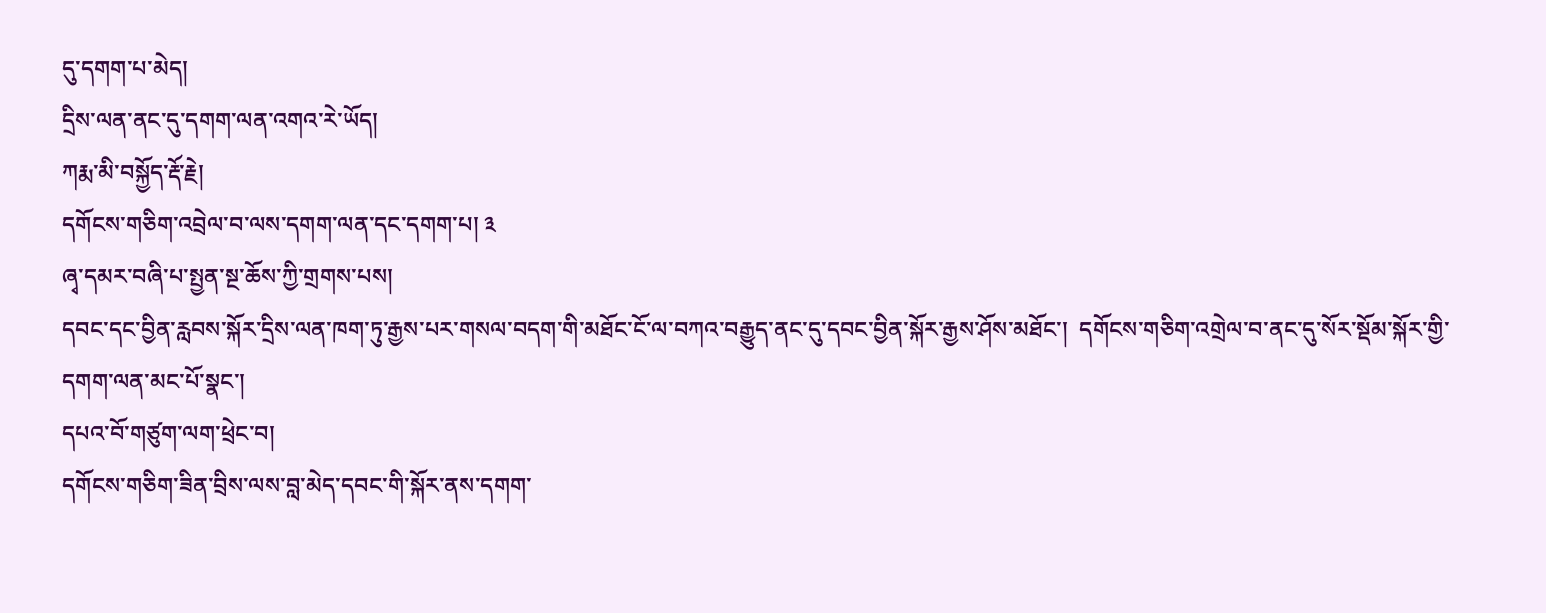དུ་དགག་པ་མེད།
དྲིས་ལན་ནང་དུ་དགག་ལན་འགའ་རེ་ཡོད།
ཀརྨ་མི་བསྐྱོད་རྡོ་རྗེ།
དགོངས་གཅིག་འབྲེལ་བ་ལས་དགག་ལན་དང་དགག་པ། ༣
ཞྭ་དམར་བཞི་པ་སྤྱན་སྔ་ཆོས་ཀྱི་གྲགས་པས།
དབང་དང་བྱིན་རླབས་སྐོར་དྲིས་ལན་ཁག་ཏུ་རྒྱས་པར་གསལ་བདག་གི་མཐོང་ངོ་ལ་བཀའ་བརྒྱུད་ནང་དུ་དབང་བྱིན་སྐོར་རྒྱས་ཤོས་མཐོང་།  དགོངས་གཅིག་འགྲེལ་བ་ནང་དུ་སོར་སྡོམ་སྐོར་གྱི་དགག་ལན་མང་པོ་སྣང་།
དཔའ་བོ་གཙུག་ལག་ཕྲེང་བ།
དགོངས་གཅིག་ཟིན་བྲིས་ལས་བླ་མེད་དབང་གི་སྐོར་ནས་དགག་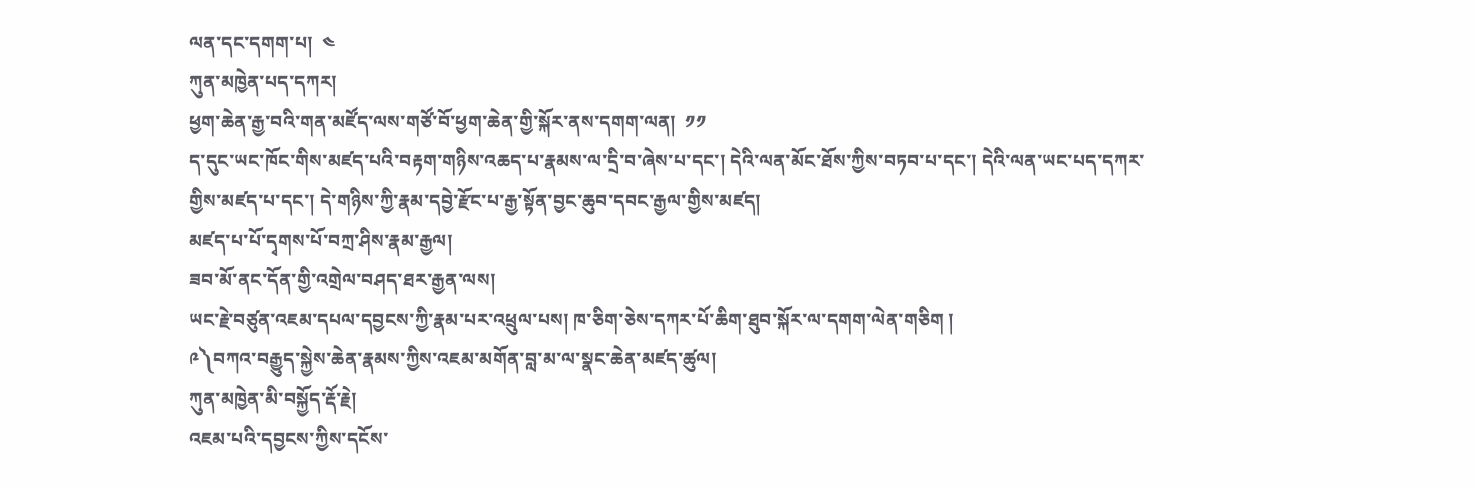ལན་དང་དགག་པ།  ༤
ཀུན་མཁྱེན་པད་དཀར།
ཕྱག་ཆེན་རྒྱ་བའི་གན་མཛོད་ལས་གཙོ་བོ་ཕྱག་ཆེན་གྱི་སྐོར་ནས་དགག་ལན།  ༡༡
ད་དུང་ཡང་ཁོང་གིས་མཛད་པའི་བརྟག་གཉིས་འཆད་པ་རྣམས་ལ་དྲི་བ་ཞེས་པ་དང་། དེའི་ལན་མོང་ཐོས་ཀྱིས་བཏབ་པ་དང་། དེའི་ལན་ཡང་པད་དཀར་གྱིས་མཛད་པ་དང་། དེ་གཉིས་ཀྱི་རྣམ་དབྱེ་རྫོང་པ་རྒྱ་སྟོན་བྱང་ཆུབ་དབང་རྒྱལ་གྱིས་མཛད།
མཛད་པ་པོ་དྭགས་པོ་བཀྲ་ཤིས་རྣམ་རྒྱལ།
ཟབ་མོ་ནང་དོན་གྱི་འགྲེལ་བཤད་ཐར་རྒྱན་ལས།
ཡང་རྗེ་བཙུན་འཇམ་དཔལ་དབྱངས་ཀྱི་རྣམ་པར་འཕྲུལ་པས། ཁ་ཅིག་ཅེས་དཀར་པོ་ཆིག་ཐུབ་སྐོར་ལ་དགག་ལེན་གཅིག །
༩༽བཀའ་བརྒྱུད་སྐྱེས་ཆེན་རྣམས་ཀྱིས་འཇམ་མགོན་བླ་མ་ལ་སྣང་ཆེན་མཛད་ཚུལ།
ཀུན་མཁྱེན་མི་བསྐྱོད་རྡོ་རྗེ།
འཇམ་པའི་དབྱངས་ཀྱིས་དངོས་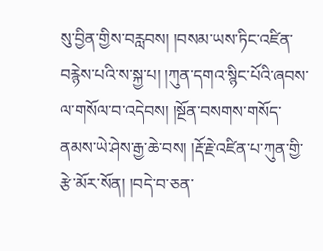སུ་བྱིན་གྱིས་བརླབས། །བསམ་ཡས་ཏིང་འཛིན་བརྙེས་པའི་ས་སྐྱ་པ། །ཀུན་དགའ་སྙིང་པོའི་ཞབས་ལ་གསོལ་བ་འདེབས། །སྔོན་བསགས་གསོད་ནམས་ཡེ་ཤེས་རྒྱ་ཆེ་བས། །རྡོ་རྗེ་འཛིན་པ་ཀུན་གྱི་རྩེ་མོར་སོན། །བདེ་བ་ཅན་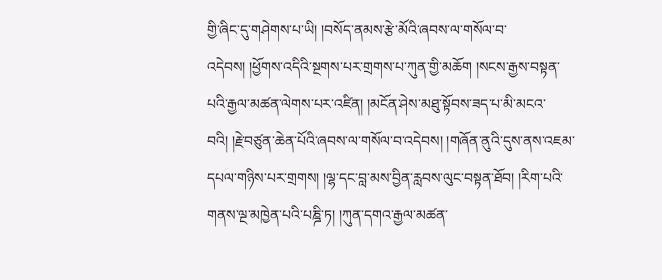གྱི་ཞིང་དུ་གཤེགས་པ་ཡི། །བསོད་ནམས་རྩེ་མོའི་ཞབས་ལ་གསོལ་བ་འདེབས། །ཕྱོགས་འདིའི་སྔགས་པར་གྲགས་པ་ཀུན་གྱི་མཆོག །སངས་རྒྱས་བསྟན་པའི་རྒྱལ་མཚན་ལེགས་པར་འཛིན། །མངོན་ཤེས་མཐུ་སྟོབས་ཟད་པ་མི་མངའ་བའི། །རྗེ་བཙུན་ཆེན་པོའི་ཞབས་ལ་གསོལ་བ་འདེབས། །གཞོན་ནུའི་དུས་ནས་འཇམ་དཔལ་གཉིས་པར་གྲགས། །ལྷ་དང་བླ་མས་བྱིན་རླབས་ལུང་བསྟན་ཐོབ། །རིག་པའི་གནས་ལྔ་མཁྱེན་པའི་པཎྜི་ཏ། །ཀུན་དགའ་རྒྱལ་མཚན་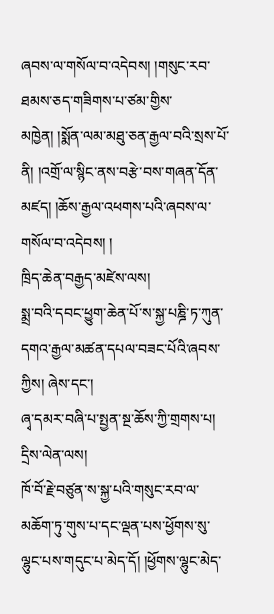ཞབས་ལ་གསོལ་བ་འདེབས། །གསུང་རབ་ཐམས་ཅད་གཟིགས་པ་ཙམ་གྱིས་མཁྱེན། །སྨོན་ལམ་མཐུ་ཅན་རྒྱལ་བའི་སྲས་པོ་ནི། །འགྲོ་ལ་སྙིང་ནས་བརྩེ་བས་གཞན་དོན་མཛད། །ཆོས་རྒྱལ་འཕགས་པའི་ཞབས་ལ་གསོལ་བ་འདེབས། །
ཁྲིད་ཆེན་བརྒྱད་མཛེས་ལས།
སྨྲ་བའི་དབང་ཕྱུག་ཆེན་པོ་ས་སྐྱ་པཎྜི་ཏ་ཀུན་དགའ་རྒྱལ་མཚན་དཔལ་བཟང་པོའི་ཞབས་ཀྱིས། ཞེས་དང་།
ཞྭ་དམར་བཞི་པ་སྤྱན་སྔ་ཆོས་ཀྱི་གྲགས་པ།
དྲིས་ལེན་ལས།
ཁོ་བོ་རྗེ་བཙུན་ས་སྐྱ་པའི་གསུང་རབ་ལ་མཆོག་ཏུ་གུས་པ་དང་ལྡན་པས་ཕྱོགས་སུ་ལྷུང་པས་གདུང་པ་མེད་དོ། །ཕྱོགས་ལྷུང་མེད་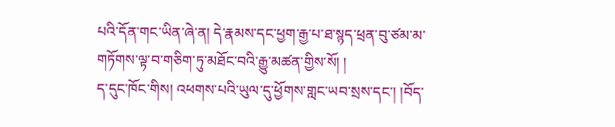པའི་དོན་གང་ཡིན་ཞེ་ན། དེ་རྣམས་དང་ཕྱག་རྒྱ་པ་ཐ་སྙད་ཕྲན་བུ་ཙམ་མ་གཏོགས་ལྟ་བ་གཅིག་ཏུ་མཐོང་བའི་རྒྱུ་མཚན་གྱིས་སོ། །
ད་དུང་ཁོང་གིས། འཕགས་པའི་ཡུལ་དུ་ཕྱོགས་གླང་ཡབ་སྲས་དང་། །བོད་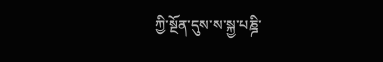ཀྱི་སྔོན་དུས་ས་སྐྱ་པཎྜི་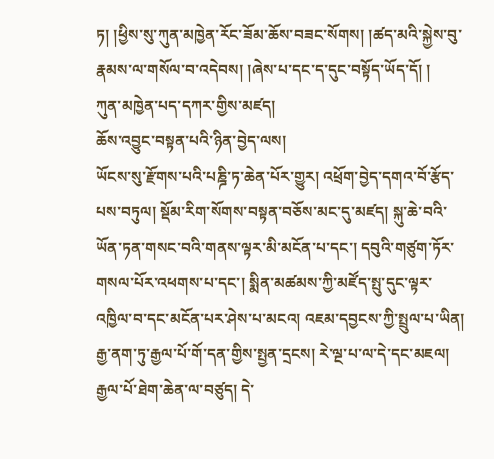ཏ། །ཕྱིས་སུ་ཀུན་མཁྱེན་རོང་ཟོམ་ཆོས་བཟང་སོགས། །ཚད་མའི་སྐྱེས་བུ་རྣམས་ལ་གསོལ་བ་འདེབས། །ཞེས་པ་དང་ད་དུང་བསྟོད་ཡོད་དོ། །
ཀུན་མཁྱེན་པད་དཀར་གྱིས་མཛད།
ཆོས་འབྱུང་བསྟན་པའི་ཉིན་བྱེད་ལས།
ཡོངས་སུ་རྫོགས་པའི་པཎྜི་ཏ་ཆེན་པོར་གྱུར། འཕྲོག་བྱེད་དགའ་བོ་རྩོད་པས་བཏུལ། སྡོམ་རིག་སོགས་བསྟན་བཅོས་མང་དུ་མཛད། སྐུ་ཆེ་བའི་ཡོན་ཏན་གསང་བའི་གནས་ལྟར་མི་མངོན་པ་དང་། དབུའི་གཙུག་ཏོར་གསལ་པོར་འཕགས་པ་དང་། སྨིན་མཚམས་ཀྱི་མཛོད་སྤུ་དུང་ལྟར་འཁྱིལ་བ་དང་མངོན་པར་ཤེས་པ་མངའ། འཇམ་དབྱངས་ཀྱི་སྤྲུལ་པ་ཡིན། རྒྱ་ནག་ཏུ་རྒྱལ་པོ་གོ་དན་གྱིས་སྤྱན་དྲངས། རེ་ལྔ་པ་ལ་དེ་དང་མཇལ། རྒྱལ་པོ་ཐེག་ཆེན་ལ་བཙུད། དེ་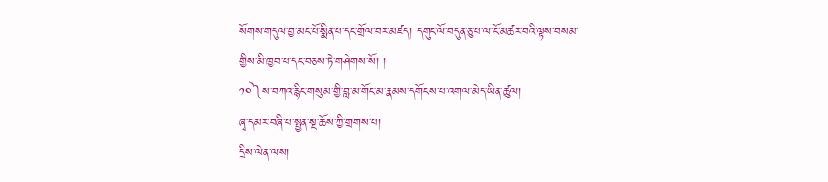སོགས་གདུལ་བྱ་མང་པོ་སྨིན་པ་དང་གྲོལ་བར་མཛད། དགུང་ལོ་བདུན་ཅུ་པ་ལ་ངོ་མཚར་བའི་ལྟས་བསམ་གྱིས་མི་ཁྱབ་པ་དང་བཅས་ཏེ་གཤེགས་སོ། །
༡༠༽ས་བཀའ་རྙིང་གསུམ་གྱི་བླ་མ་གོང་མ་རྣམས་དགོངས་པ་འགལ་མེད་ཡིན་ཚུལ།
ཞྭ་དམར་བཞི་པ་སྤྱན་སྔ་ཆོས་ཀྱི་གྲགས་པ།
དྲིས་ལེན་ལས།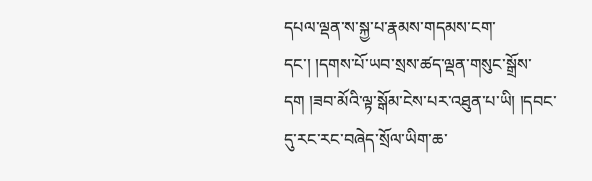དཔལ་ལྡན་ས་སྐྱ་པ་རྣམས་གདམས་ངག་དང་། །དགས་པོ་ཡབ་སྲས་ཚད་ལྡན་གསུང་སྒྲོས་དག །ཟབ་མོའི་ལྟ་སྒོམ་ངེས་པར་འཐུན་པ་ཡི། །དབང་དུ་རང་རང་བཞེད་སྲོལ་ཡིག་ཆ་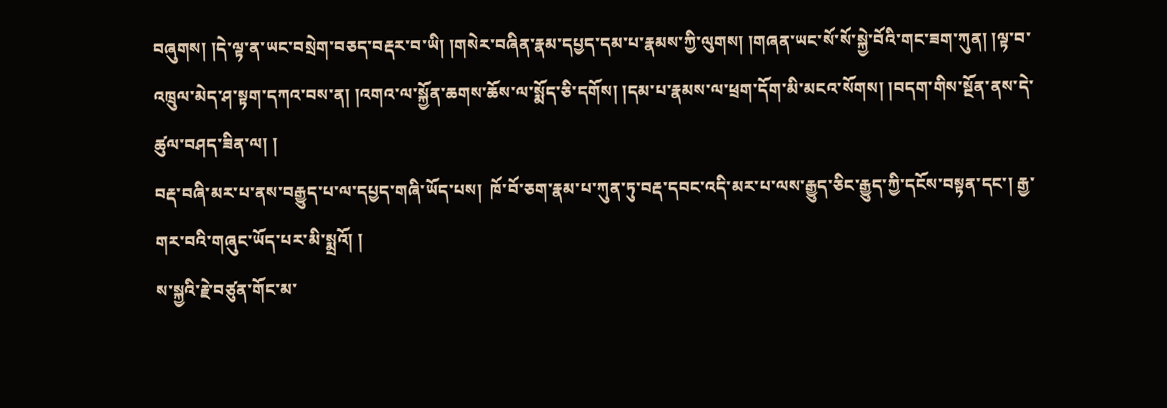བཞུགས། །དེ་ལྟ་ན་ཡང་བསྲེག་བཅད་བརྡར་བ་ཡི། །གསེར་བཞིན་རྣམ་དཔྱད་དམ་པ་རྣམས་ཀྱི་ལུགས། །གཞན་ཡང་སོ་སོ་སྐྱེ་བོའི་གང་ཟག་ཀུན། །ལྟ་བ་འཁྲུལ་མེད་ཤ་སྟག་དཀའ་བས་ན། །འགའ་ལ་སྐྱོན་ཆགས་ཆོས་ལ་སྨོད་ཅི་དགོས། །དམ་པ་རྣམས་ལ་ཕྲག་དོག་མི་མངའ་སོགས། །བདག་གིས་སྔོན་ནས་དེ་ཚུལ་བཤད་ཟིན་ལ། །
བརྡ་བཞི་མར་པ་ནས་བརྒྱུད་པ་ལ་དཔྱད་གཞི་ཡོད་པས།  ཁོ་བོ་ཅག་རྣམ་པ་ཀུན་ཏུ་བརྡ་དབང་འདི་མར་པ་ལས་རྒྱུད་ཅིང་རྒྱུད་ཀྱི་དངོས་བསྟན་དང་། རྒྱ་གར་བའི་གཞུང་ཡོད་པར་མི་སྨྲའོ། །
ས་སྐྱའི་རྗེ་བཙུན་གོང་མ་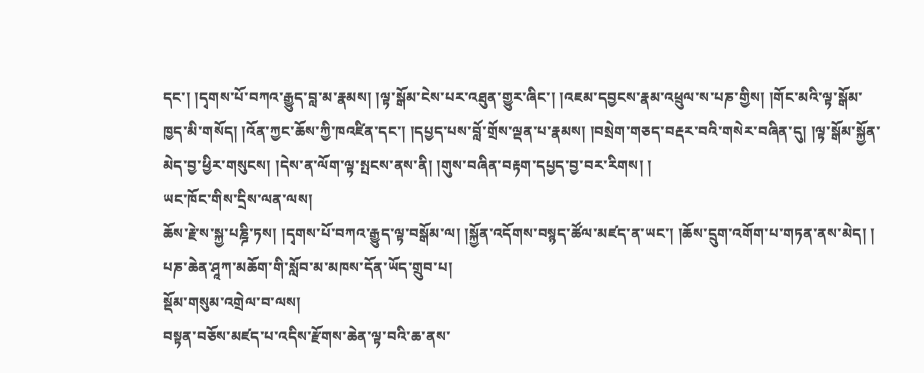དང་། །དྭགས་པོ་བཀའ་རྒྱུད་བླ་མ་རྣམས། །ལྟ་སྒོམ་ངེས་པར་འཐུན་གྱུར་ཞིང་། །འཇམ་དབྱངས་རྣམ་འཕྲུལ་ས་པཎ་གྱིས། །གོང་མའི་ལྟ་སྒོམ་ཁྱད་མི་གསོད། །འོན་ཀྱང་ཆོས་ཀྱི་ཁའཛིན་དང་། །དཔྱད་པས་བློ་གྲོས་ལྡན་པ་རྣམས། །བསྲེག་གཅད་བརྡར་བའི་གསེར་བཞིན་དུ། །ལྟ་སྒོམ་སྐྱོན་མེད་བྱ་ཕྱིར་གསུངས། །དེས་ན་ལོག་ལྟ་སྤངས་ནས་ནི། །གུས་བཞིན་བརྟག་དཔྱད་བྱ་བར་རིགས། །
ཡང་ཁོང་གིས་དྲིས་ལན་ལས།
ཆོས་རྗེ་ས་སྐྱ་པཎྜི་ཏས། །དྭགས་པོ་བཀའ་རྒྱུད་ལྟ་བསྒོམ་ལ། །སྐྱོན་འདོགས་བསྙད་ཚོལ་མཛད་ན་ཡང་། །ཆོས་དྲུག་འགོག་པ་གཏན་ནས་མེད། །
པཎ་ཆེན་ཤཱཀ་མཆོག་གི་སློབ་མ་མཁས་དོན་ཡོད་གྲུབ་པ།
སྡོམ་གསུམ་འགྲེལ་བ་ལས།
བསྟན་བཅོས་མཛད་པ་འདིས་རྫོགས་ཆེན་ལྟ་བའི་ཆ་ནས་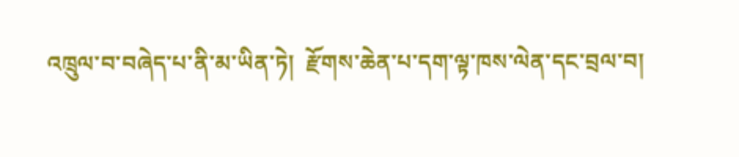འཁྲུལ་བ་བཞེད་པ་ནི་མ་ཡིན་ཏེ།  རྫོགས་ཆེན་པ་དག་ལྟ་ཁས་ལེན་དང་བྲལ་བ།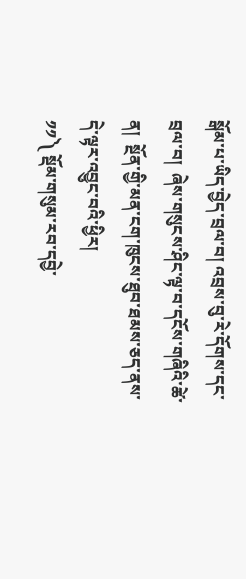སྒོམ་པ་ཡིད་བྱེད་བྲལ་བ། འབྲས་བུ་རེ་དོགས་དང་བྲལ་བ།  ཞེས་གསུངས་ཤིང་ལྟ་བ་དངོས་གཞིའི་ཚེ་ན།  སྔོན་གྱི་མན་ངག་ཁུངས་ཐུབ་ཐམས་ཅད་ནས་དེ་ལྟར་འབྱུང་བའི་ཕྱིར།
༡༡༽ སྡོམ་གསུམ་རབ་དབྱེ་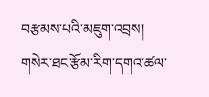བརྩམས་པའི་མཇུག་འབྲས།
གསེར་ཐང་རྩོམ་རིག་དགའ་ཚལ་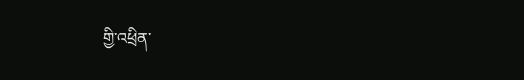གྱི་འཕྲིན་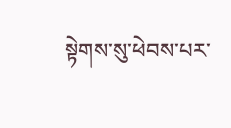སྟེགས་སུ་ཕེབས་པར་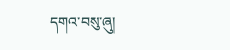དགའ་བསུ་ཞུ།